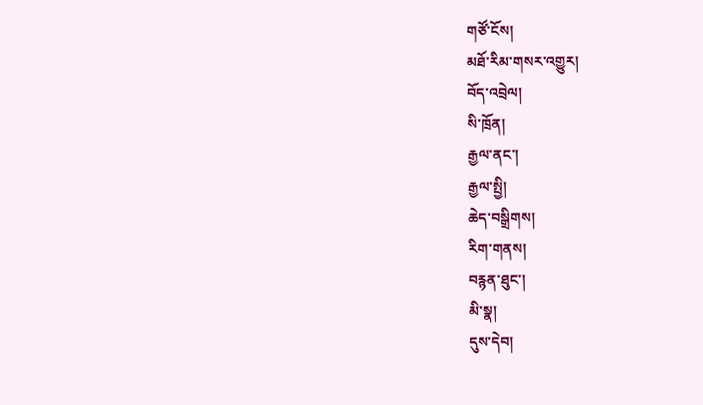གཙོ་ངོས།
མཐོ་རིམ་གསར་འགྱུར།
བོད་འབྲེལ།
སི་ཁྲོན།
རྒྱལ་ནང་།
རྒྱལ་སྤྱི།
ཆེད་བསྒྲིགས།
རིག་གནས།
བརྙན་ཐུང་།
མི་སྣ།
དུས་དེབ།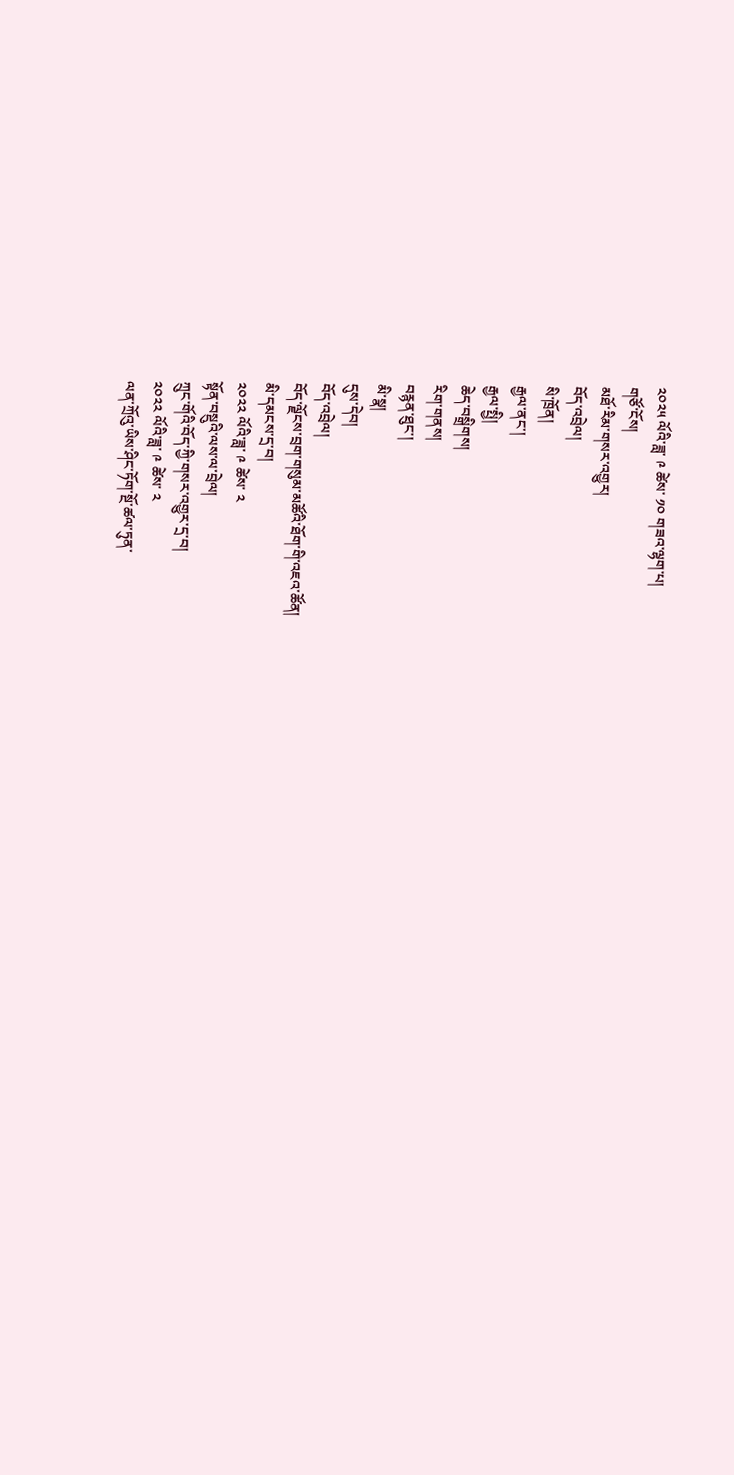༢༠༢༥ ལོའི་ཟླ་ ༩ ཚེས་ ༡༠ གཟའ་ལྷག་པ།
གཙོ་ངོས།
མཐོ་རིམ་གསར་འགྱུར།
བོད་འབྲེལ།
སི་ཁྲོན།
རྒྱལ་ནང་།
རྒྱལ་སྤྱི།
ཆེད་བསྒྲིགས།
རིག་གནས།
བརྙན་ཐུང་།
མི་སྣ།
དུས་དེབ།
བོད་འབྲེལ།
བོད་ལྗོངས་བྲག་གསུམ་མཚོའི་ཐོག་གི་འཇའ་ཚོན།
མི་དམངས་དྲ་བ།
༢༠༢༢ ལོའི་ཟླ་ ༩ ཚེས་ ༢
སྟོན་བསྡུའི་ལས་ལ་བྲེལ།
ཀྲུང་གོའི་བོད་ཀྱི་གསར་འགྱུར་དྲ་བ།
༢༠༢༢ ལོའི་ཟླ་ ༩ ཚེས་ ༢
ལན་ཀྲོའུ་ཡིས་ཤིང་ཏོག་སྔོ་ཚལ་ཏུན་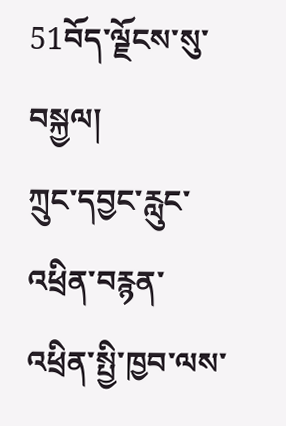51བོད་ལྗོངས་སུ་བསྐྱལ།
ཀྲུང་དབྱང་རླུང་འཕྲིན་བརྙན་འཕྲིན་སྤྱི་ཁྱབ་ལས་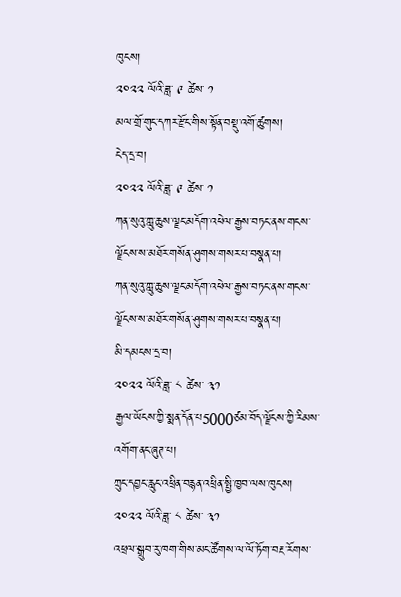ཁུངས།
༢༠༢༢ ལོའི་ཟླ་ ༩ ཚེས་ ༡
མལ་གྲོ་གུང་དཀར་རྫོང་གིས་སྟོན་བསྡུ་འགོ་ཚུགས།
ངེད་དྲ་བ།
༢༠༢༢ ལོའི་ཟླ་ ༩ ཚེས་ ༡
ཀན་སུའུ་ཀླུ་ཆུས་ལྗང་མདོག་འཕེལ་རྒྱས་བཏང་ནས་གངས་ལྗོངས་ས་མཐོར་གསོན་ཤུགས་གསར་པ་བསྣན་པ།
ཀན་སུའུ་ཀླུ་ཆུས་ལྗང་མདོག་འཕེལ་རྒྱས་བཏང་ནས་གངས་ལྗོངས་ས་མཐོར་གསོན་ཤུགས་གསར་པ་བསྣན་པ།
མི་དམངས་དྲ་བ།
༢༠༢༢ ལོའི་ཟླ་ ༨ ཚེས་ ༣༡
རྒྱལ་ཡོངས་ཀྱི་སྨན་དོན་པ5000ཙམ་བོད་ལྗོངས་ཀྱི་རིམས་འགོག་ནང་ཞུཊ་པ།
ཀྲུང་དབྱང་རླུང་འཕྲིན་བརྙན་འཕྲིན་སྤྱི་ཁྱབ་ལས་ཁུངས།
༢༠༢༢ ལོའི་ཟླ་ ༨ ཚེས་ ༣༡
འཕྲལ་སྒྲུབ་རུ་ཁག་གིས་མང་ཚོགས་ལ་ལོ་ཏོག་བརྔ་རོགས་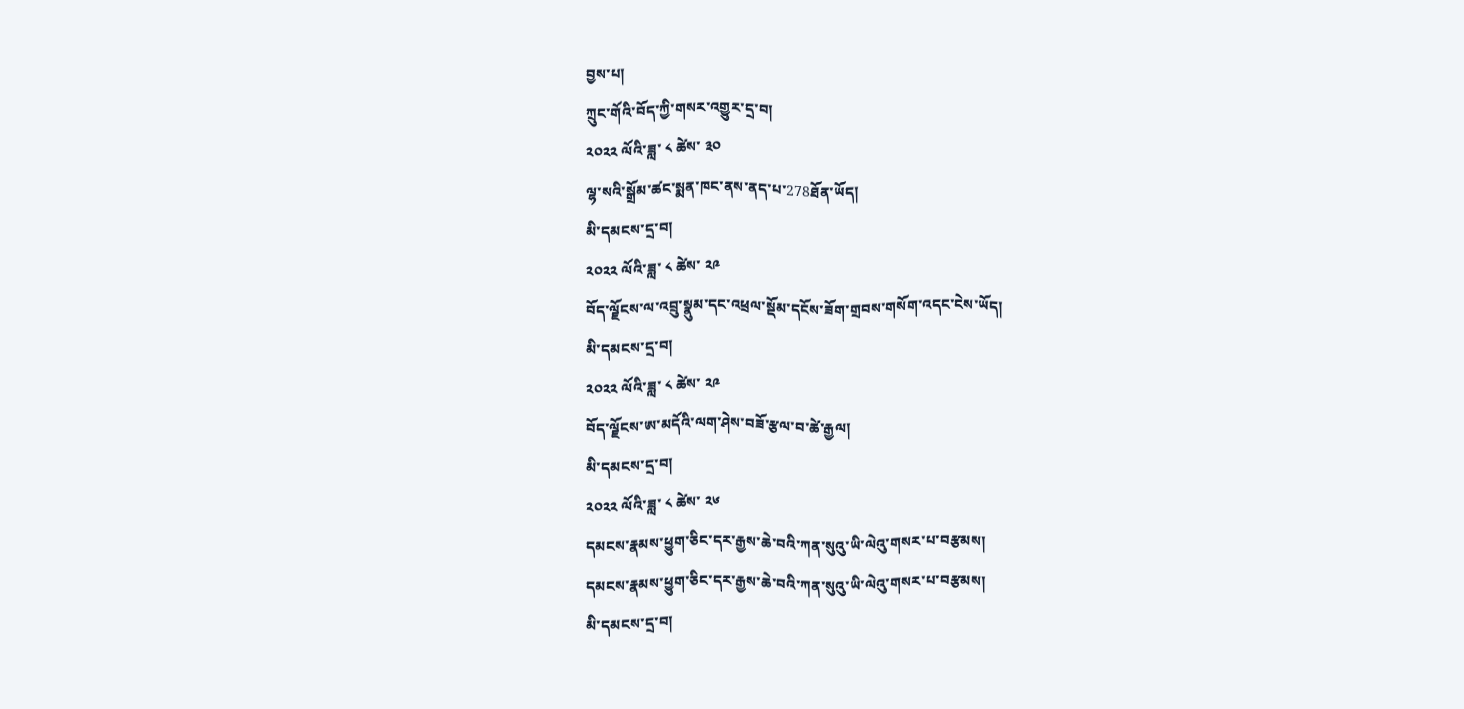བྱས་པ།
ཀྲུང་གོའི་བོད་ཀྱི་གསར་འགྱུར་དྲ་བ།
༢༠༢༢ ལོའི་ཟླ་ ༨ ཚེས་ ༣༠
ལྷ་སའི་སྒྲོམ་ཚང་སྨན་ཁང་ནས་ནད་པ་278ཐོན་ཡོད།
མི་དམངས་དྲ་བ།
༢༠༢༢ ལོའི་ཟླ་ ༨ ཚེས་ ༢༩
བོད་ལྗོངས་ལ་འབྲུ་སྣུམ་དང་འཕྲལ་སྡོམ་དངོས་ཟོག་གྲབས་གསོག་འདང་ངེས་ཡོད།
མི་དམངས་དྲ་བ།
༢༠༢༢ ལོའི་ཟླ་ ༨ ཚེས་ ༢༩
བོད་ལྗོངས་ཨ་མདོའི་ལག་ཤེས་བཟོ་རྩལ་བ་ཚེ་རྒྱལ།
མི་དམངས་དྲ་བ།
༢༠༢༢ ལོའི་ཟླ་ ༨ ཚེས་ ༢༦
དམངས་རྣམས་ཕྱུག་ཅིང་དར་རྒྱས་ཆེ་བའི་ཀན་སུའུ་ཡི་ལེའུ་གསར་པ་བརྩམས།
དམངས་རྣམས་ཕྱུག་ཅིང་དར་རྒྱས་ཆེ་བའི་ཀན་སུའུ་ཡི་ལེའུ་གསར་པ་བརྩམས།
མི་དམངས་དྲ་བ།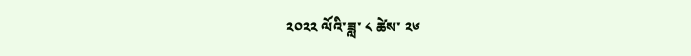༢༠༢༢ ལོའི་ཟླ་ ༨ ཚེས་ ༢༦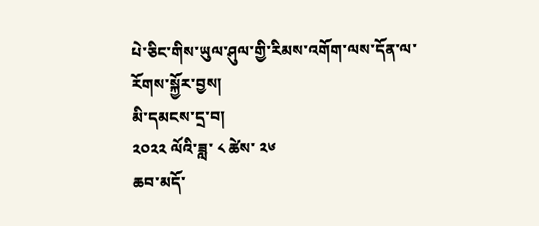པེ་ཅིང་གིས་ཡུལ་ཤུལ་གྱི་རིམས་འགོག་ལས་དོན་ལ་རོགས་སྐྱོར་བྱས།
མི་དམངས་དྲ་བ།
༢༠༢༢ ལོའི་ཟླ་ ༨ ཚེས་ ༢༦
ཆབ་མདོ་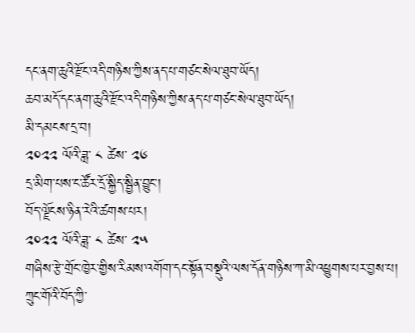དང་ནག་ཆུའི་རྫོང་འདི་གཉིས་ཀྱིས་ནད་པ་གཙང་སེལ་ཐུབ་ཡོད།
ཆབ་མདོ་དང་ནག་ཆུའི་རྫོང་འདི་གཉིས་ཀྱིས་ནད་པ་གཙང་སེལ་ཐུབ་ཡོད།
མི་དམངས་དྲ་བ།
༢༠༢༢ ལོའི་ཟླ་ ༨ ཚེས་ ༢༦
དྲ་མིག་པས་ང་ཚོར་དྲོ་སྐྱིད་སྦྱིན་བྱུང་།
བོད་ལྗོངས་ཉིན་རེའི་ཚགས་པར།
༢༠༢༢ ལོའི་ཟླ་ ༨ ཚེས་ ༢༥
གཞིས་རྩེ་གྲོང་ཁྱེར་གྱིས་རིམས་འགོག་དང་སྟོན་བསྡུའི་ལས་དོན་གཉིས་ཀ་མི་འཕྱུགས་པར་བྱས་པ།
ཀྲུང་གོའི་བོད་ཀྱི་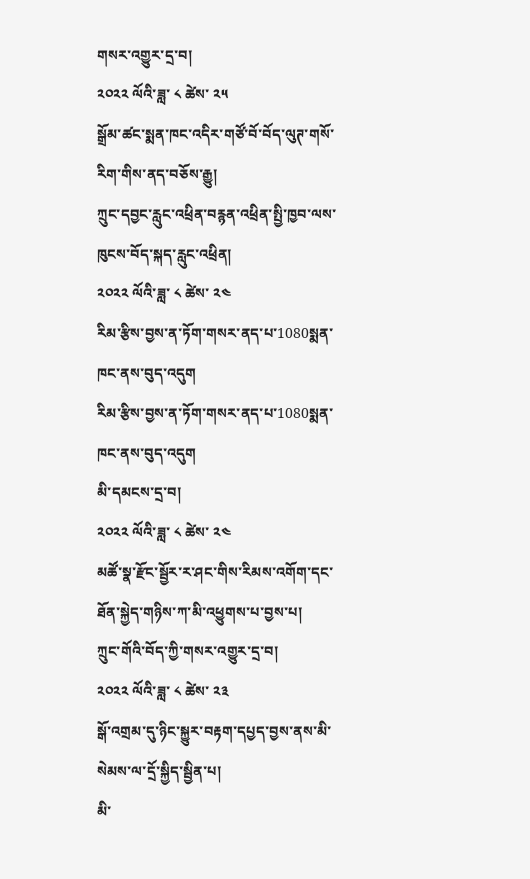གསར་འགྱུར་དྲ་བ།
༢༠༢༢ ལོའི་ཟླ་ ༨ ཚེས་ ༢༥
སྒྲོམ་ཚང་སྨན་ཁང་འདིར་གཙོ་བོ་བོད་ལུཊ་གསོ་རིག་གིས་ནད་བཅོས་རྒྱུ།
ཀྲུང་དབྱང་རླུང་འཕྲིན་བརྙན་འཕྲིན་སྤྱི་ཁྱབ་ལས་ཁུངས་བོད་སྐད་རླུང་འཕྲིན།
༢༠༢༢ ལོའི་ཟླ་ ༨ ཚེས་ ༢༤
རིམ་རྩིས་བྱས་ན་ཏོག་གསར་ནད་པ་1080སྨན་ཁང་ནས་བུད་འདུག
རིམ་རྩིས་བྱས་ན་ཏོག་གསར་ནད་པ་1080སྨན་ཁང་ནས་བུད་འདུག
མི་དམངས་དྲ་བ།
༢༠༢༢ ལོའི་ཟླ་ ༨ ཚེས་ ༢༤
མཚོ་སྣ་རྫོང་སྦྱོར་ར་ཤང་གིས་རིམས་འགོག་དང་ཐོན་སྐྱེད་གཉིས་ཀ་མི་འཕྱུགས་པ་བྱས་པ།
ཀྲུང་གོའི་བོད་ཀྱི་གསར་འགྱུར་དྲ་བ།
༢༠༢༢ ལོའི་ཟླ་ ༨ ཚེས་ ༢༣
སྒོ་འགྲམ་དུ་ཉིང་སྐྱུར་བརྟག་དཔྱད་བྱས་ནས་མི་སེམས་ལ་དྲོ་སྐྱིད་སྦྱིན་པ།
མི་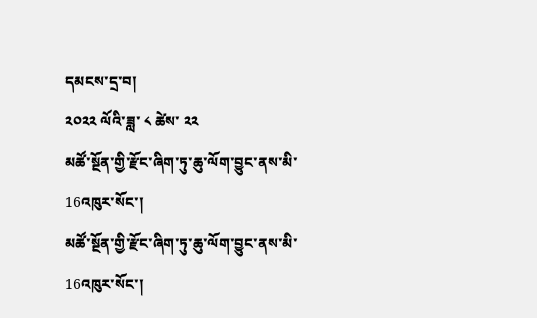དམངས་དྲ་བ།
༢༠༢༢ ལོའི་ཟླ་ ༨ ཚེས་ ༢༢
མཚོ་སྔོན་གྱི་རྫོང་ཞིག་ཏུ་ཆུ་ལོག་བྱུང་ནས་མི་16འཁུར་སོང་།
མཚོ་སྔོན་གྱི་རྫོང་ཞིག་ཏུ་ཆུ་ལོག་བྱུང་ནས་མི་16འཁུར་སོང་།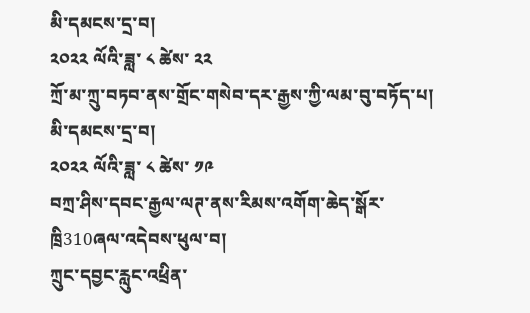མི་དམངས་དྲ་བ།
༢༠༢༢ ལོའི་ཟླ་ ༨ ཚེས་ ༢༢
ཀྲོ་མ་ཀྲུ་བཏབ་ནས་གྲོང་གསེབ་དར་རྒྱས་ཀྱི་ལམ་བུ་བཏོད་པ།
མི་དམངས་དྲ་བ།
༢༠༢༢ ལོའི་ཟླ་ ༨ ཚེས་ ༡༩
བཀྲ་ཤིས་དབང་རྒྱལ་ལཊ་ནས་རིམས་འགོག་ཆེད་སྒོར་ཁྲི310ཞལ་འདེབས་ཕུལ་བ།
ཀྲུང་དབྱང་རླུང་འཕྲིན་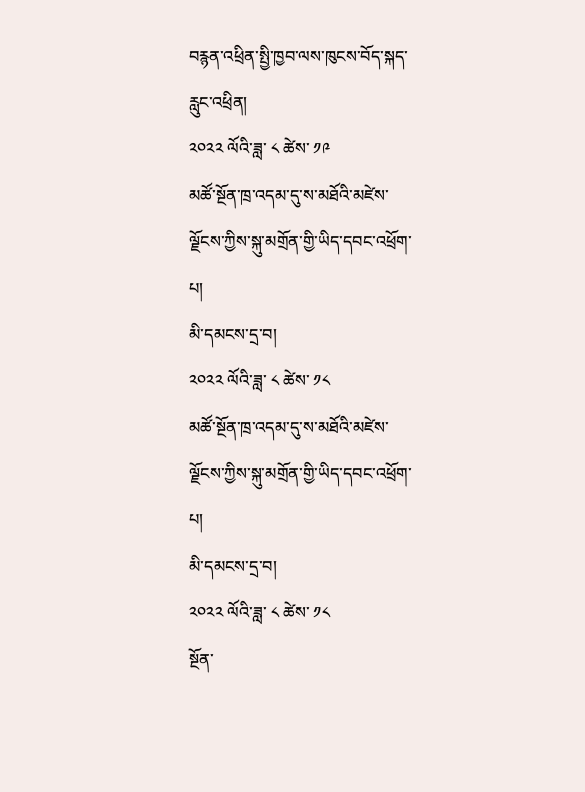བརྙན་འཕྲིན་སྤྱི་ཁྱབ་ལས་ཁུངས་བོད་སྐད་རླུང་འཕྲིན།
༢༠༢༢ ལོའི་ཟླ་ ༨ ཚེས་ ༡༩
མཚོ་སྔོན་ཁྲ་འདམ་དུ་ས་མཐོའི་མཛེས་ལྗོངས་ཀྱིས་སྐུ་མགྲོན་གྱི་ཡིད་དབང་འཕྲོག་པ།
མི་དམངས་དྲ་བ།
༢༠༢༢ ལོའི་ཟླ་ ༨ ཚེས་ ༡༨
མཚོ་སྔོན་ཁྲ་འདམ་དུ་ས་མཐོའི་མཛེས་ལྗོངས་ཀྱིས་སྐུ་མགྲོན་གྱི་ཡིད་དབང་འཕྲོག་པ།
མི་དམངས་དྲ་བ།
༢༠༢༢ ལོའི་ཟླ་ ༨ ཚེས་ ༡༨
སྔོན་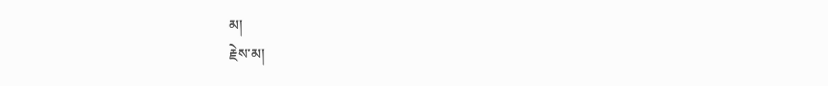མ།
རྗེས་མ།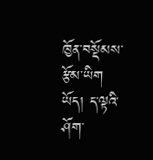ཁྱོན་བསྡོམས་རྩོམ་ཡིག
ཡོད། ད་ལྟའི་ཤོག་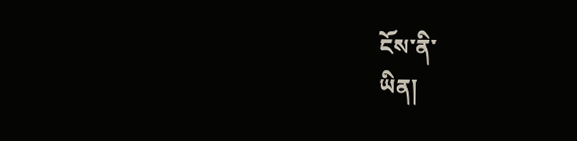ངོས་ནི་
ཡིན།